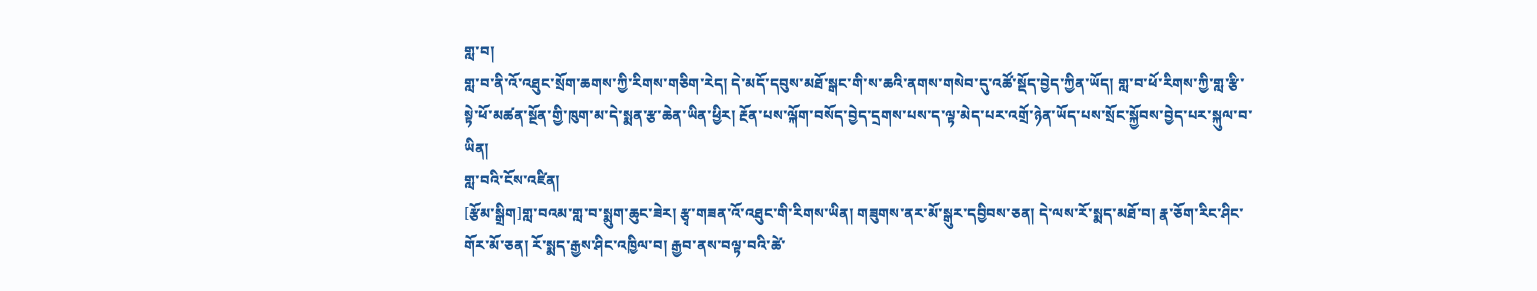གླ་བ།
གླ་བ་ནི་འོ་འཐུང་སྲོག་ཆགས་ཀྱི་རིགས་གཅིག་རེད། དེ་མདོ་དབུས་མཐོ་སྒང་གི་ས་ཆའི་ནགས་གསེབ་དུ་འཚོ་སྡོད་བྱེད་ཀྱིན་ཡོད། གླ་བ་ཕོ་རིགས་ཀྱི་གླ་རྩི་སྟེ་ཕོ་མཚན་སྔོན་གྱི་ཁུག་མ་དེ་སྨན་རྩ་ཆེན་ཡིན་ཕྱིར། རྔོན་པས་ལྐོག་བསོད་བྱེད་དྲགས་པས་ད་ལྟ་མེད་པར་འགྲོ་ཉེན་ཡོད་པས་སྲོང་སྐྱོབས་བྱེད་པར་སྐུལ་བ་ཡིན།
གླ་བའི་ངོས་འཛིན།
[རྩོམ་སྒྲིག]གླ་བའམ་གླ་བ་སྨུག་ཆུང་ཟེར། རྩྭ་གཟན་འོ་འཐུང་གི་རིགས་ཡིན། གཟུགས་ནར་མོ་སྒུར་དབྱིབས་ཅན། དེ་ལས་རོ་སྨད་མཐོ་བ། རྣ་ཅོག་རིང་ཤིང་གོར་མོ་ཅན། རོ་སྨད་རྒྱས་ཤིང་འཁྱིལ་བ། རྒྱབ་ནས་བལྟ་བའི་ཚེ་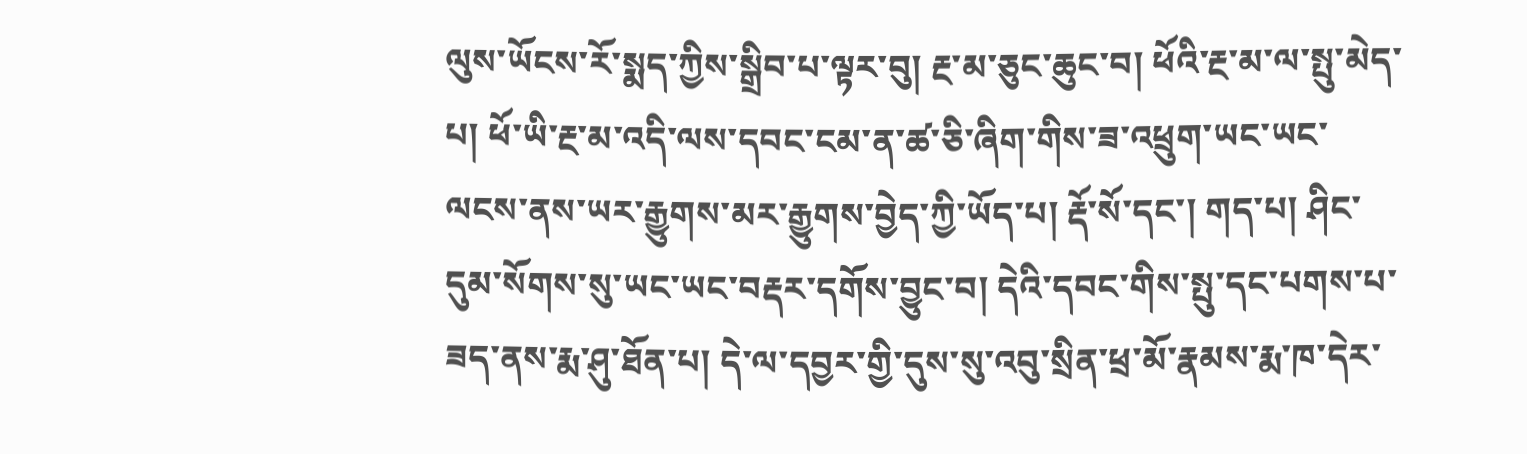ལུས་ཡོངས་རོ་སྨད་ཀྱིས་སྒྲིབ་པ་ལྟར་བུ། རྔ་མ་ཅུང་ཆུང་བ། ཕོའི་རྔ་མ་ལ་སྤུ་མེད་པ། ཕོ་ཡི་རྔ་མ་འདི་ལས་དབང་ངམ་ན་ཚ་ཅི་ཞིག་གིས་ཟ་འཕྲུག་ཡང་ཡང་ལངས་ནས་ཡར་རྒྱུགས་མར་རྒྱུགས་བྱེད་ཀྱི་ཡོད་པ། རྡོ་སོ་དང་། གད་པ། ཤིང་དུམ་སོགས་སུ་ཡང་ཡང་བརྡར་དགོས་བྱུང་བ། དེའི་དབང་གིས་སྤུ་དང་པགས་པ་ཟད་ནས་རྨ་ཤུ་ཐོན་པ། དེ་ལ་དབྱར་གྱི་དུས་སུ་འབུ་སྲིན་ཕྲ་མོ་རྣམས་རྨ་ཁ་དེར་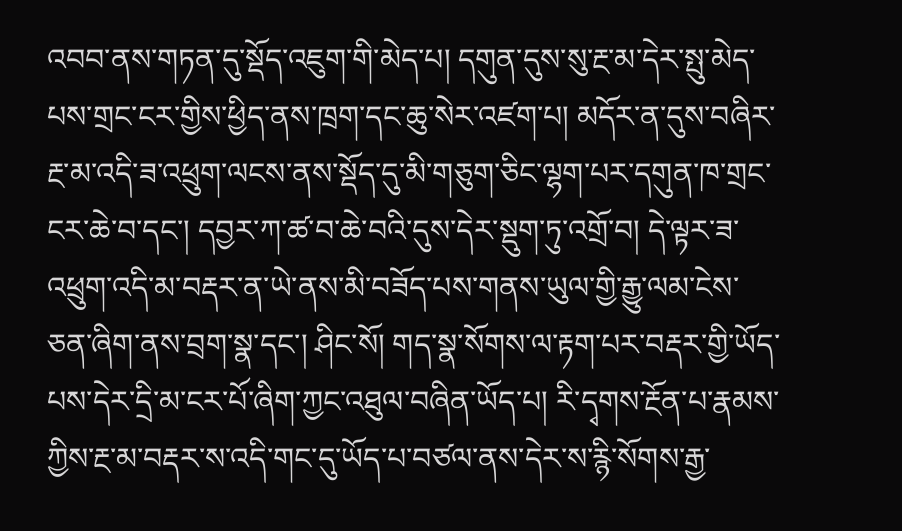འབབ་ནས་གཏན་དུ་སྡོད་འཇུག་གི་མེད་པ། དགུན་དུས་སུ་རྔ་མ་དེར་སྤུ་མེད་པས་གྲང་ངར་གྱིས་ཕྱིད་ནས་ཁྲག་དང་ཆུ་སེར་འཛག་པ། མདོར་ན་དུས་བཞིར་རྔ་མ་འདི་ཟ་འཕྲུག་ལངས་ནས་སྡོད་དུ་མི་གཅུག་ཅིང་ལྷག་པར་དགུན་ཁ་གྲང་ངར་ཆེ་བ་དང་། དབྱར་ཀ་ཚ་བ་ཆེ་བའི་དུས་དེར་སྡུག་ཏུ་འགྲོ་བ། དེ་ལྟར་ཟ་འཕྲུག་འདི་མ་བརྡར་ན་ཡེ་ནས་མི་བཟོད་པས་གནས་ཡུལ་གྱི་རྒྱུ་ལམ་ངེས་ཅན་ཞིག་ནས་བྲག་སྣ་དང་། ཤིང་སོ། གད་སྣ་སོགས་ལ་རྟག་པར་བརྡར་གྱི་ཡོད་པས་དེར་དྲི་མ་ངར་པོ་ཞིག་ཀྱང་འཐུལ་བཞིན་ཡོད་པ། རི་དྭགས་རྔོན་པ་རྣམས་ཀྱིས་རྔ་མ་བརྡར་ས་འདི་གང་དུ་ཡོད་པ་བཙལ་ནས་དེར་ས་རྙི་སོགས་རྒྱ་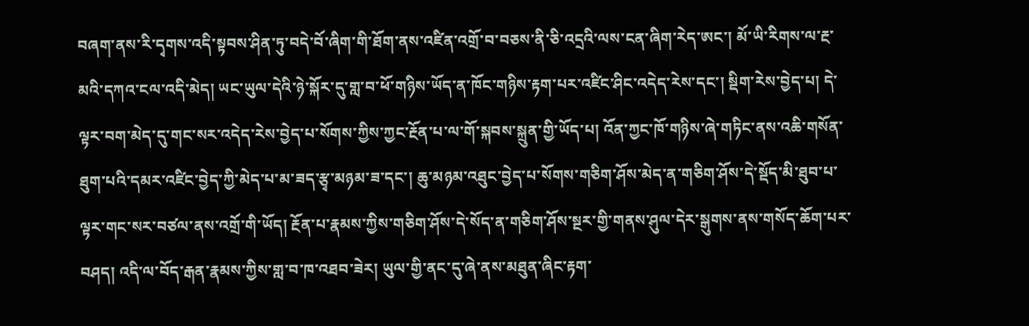བཞག་ནས་རི་དྭགས་འདི་སྟབས་ཤིན་ཏུ་བདེ་བོ་ཞིག་གི་ཐོག་ནས་འཛིན་འགྲོ་བ་བཅས་ནི་ཅི་འདྲའི་ལས་ངན་ཞིག་རེད་ཨང་། མོ་ཡི་རིགས་ལ་རྔ་མའི་དཀའ་ངལ་འདི་མེད། ཡང་ཡུལ་དེའི་ཉེ་སྐོར་དུ་གླ་བ་ཕོ་གཉིས་ཡོད་ན་ཁོང་གཉིས་རྟག་པར་འཛིང་ཤིང་འདེད་རེས་དང་། སྡིག་རེས་བྱེད་པ། དེ་ལྟར་བག་མེད་དུ་གང་སར་འདེད་རེས་བྱེད་པ་སོགས་ཀྱིས་ཀྱང་རྔོན་པ་ལ་གོ་སྐབས་སྐྲུན་གྱི་ཡོད་པ། འོན་ཀྱང་ཁོ་གཉིས་ཞེ་གཏིང་ནས་འཆི་གསོན་ཐུག་པའི་དམར་འཛིང་བྱེད་ཀྱི་མེད་པ་མ་ཟད་རྩྭ་མཉམ་ཟ་དང་། ཆུ་མཉམ་འཐུང་བྱེད་པ་སོགས་གཅིག་ཤོས་མེད་ན་གཅིག་ཤོས་དེ་སྡོད་མི་ཐུབ་པ་ལྟར་གང་སར་བཙལ་ནས་འགྲོ་གི་ཡོད། རྔོན་པ་རྣམས་ཀྱིས་གཅིག་ཤོས་དེ་སོད་ན་གཅིག་ཤོས་སྔར་གྱི་གནས་ཤུལ་དེར་སྒུགས་ནས་གསོད་ཆོག་པར་བཤད། འདི་ལ་བོད་རྒན་རྣམས་ཀྱིས་གླ་བ་ཁ་འཐབ་ཟེར། ཡུལ་གྱི་ནང་དུ་ཞེ་ནས་མཐུན་ཞིང་རྟག་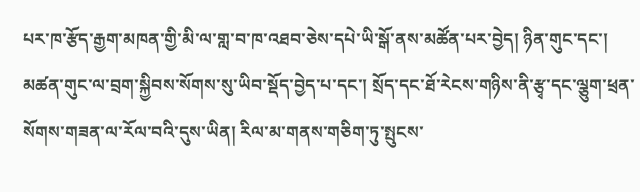པར་ཁ་རྩོད་རྒྱག་མཁན་གྱི་མི་ལ་གླ་བ་ཁ་འཐབ་ཅེས་དཔེ་ཡི་སྒོ་ནས་མཚོན་པར་བྱེད། ཉིན་གུང་དང་། མཚན་གུང་ལ་བྲག་སྐྱིབས་སོགས་སུ་ཡིབ་སྡོད་བྱེད་པ་དང་། སྲོད་དང་ཐོ་རེངས་གཉིས་ནི་རྩྭ་དང་ལྕུག་ཕྲན་སོགས་གཟན་ལ་རོལ་བའི་དུས་ཡིན། རིལ་མ་གནས་གཅིག་ཏུ་སྤུངས་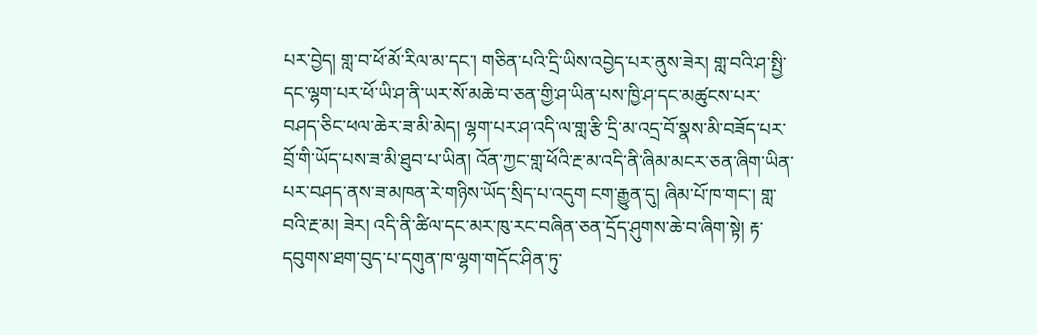པར་བྱེད། གླ་བ་ཕོ་མོ་རིལ་མ་དང་། གཅིན་པའི་དྲི་ཡིས་འབྱེད་པར་ནུས་ཟེར། གླ་བའི་ཤ་སྤྱི་དང་ལྷག་པར་ཕོ་ཡི་ཤ་ནི་ཡར་སོ་མཆེ་བ་ཅན་གྱི་ཤ་ཡིན་པས་ཁྱི་ཤ་དང་མཚུངས་པར་བཤད་ཅིང་ཕལ་ཆེར་ཟ་མི་མེད། ལྷག་པར་ཤ་འདི་ལ་གླ་རྩི་དྲི་མ་འདྲ་བོ་སྣས་མི་བཟོད་པར་བྲོ་གི་ཡོད་པས་ཟ་མི་ཐུབ་པ་ཡིན། འོན་ཀྱང་གླ་ཕོའི་རྔ་མ་འདི་ནི་ཞིམ་མངར་ཅན་ཞིག་ཡིན་པར་བཤད་ནས་ཟ་མཁན་རེ་གཉིས་ཡོད་སྲིད་པ་འདུག ངག་རྒྱུན་དུ། ཞིམ་པོ་ཁ་གང་། གླ་བའི་རྔ་མ། ཟེར། འདི་ནི་ཚིལ་དང་མར་ཁུ་རང་བཞིན་ཅན་དྲོད་ཤུགས་ཆེ་བ་ཞིག་སྟེ། རྟ་དབུགས་ཐག་བུད་པ་དགུན་ཁ་ལྷག་གདོང་ཤིན་ཏུ་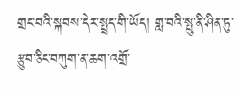གྲང་བའི་སྐབས་དེར་སྤྲད་གི་ཡོད། གླ་བའི་སྤུ་ནི་ཤིན་ཏུ་རྩུབ་ཅིང་བཀུག་ན་ཆག་འགྲོ་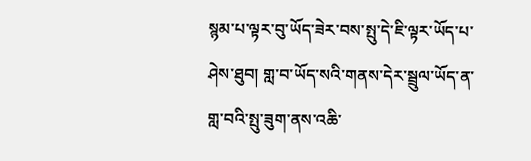སྙམ་པ་ལྟར་བུ་ཡོད་ཟེར་བས་སྤུ་དེ་ཇི་ལྟར་ཡོད་པ་ཤེས་ཐུབ། གླ་བ་ཡོད་སའི་གནས་དེར་སྦྲུལ་ཡོད་ན་གླ་བའི་སྤུ་ཟུག་ནས་འཆི་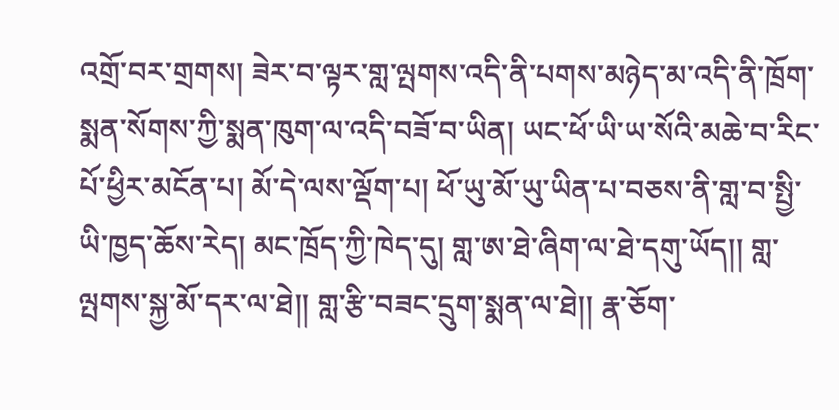འགྲོ་བར་གྲགས། ཟེར་བ་ལྟར་གླ་ལྤགས་འདི་ནི་པགས་མཉེད་མ་འདི་ནི་ཁྲོག་སྨན་སོགས་ཀྱི་སྨན་ཁུག་ལ་འདི་བཟོ་བ་ཡིན། ཡང་ཕོ་ཡི་ཡ་སོའི་མཆེ་བ་རིང་པོ་ཕྱིར་མངོན་པ། མོ་དེ་ལས་ལྡོག་པ། ཕོ་ཡུ་མོ་ཡུ་ཡིན་པ་བཅས་ནི་གླ་བ་སྤྱི་ཡི་ཁྱད་ཆོས་རེད། མང་ཁྲོད་ཀྱི་ཁེད་དུ། གླ་ཨ་ཐེ་ཞིག་ལ་ཐེ་དགུ་ཡོད།། གླ་ལྤགས་སྐྱ་མོ་དར་ལ་ཐེ།། གླ་རྩི་བཟང་དྲུག་སྨན་ལ་ཐེ།། རྣ་ཅོག་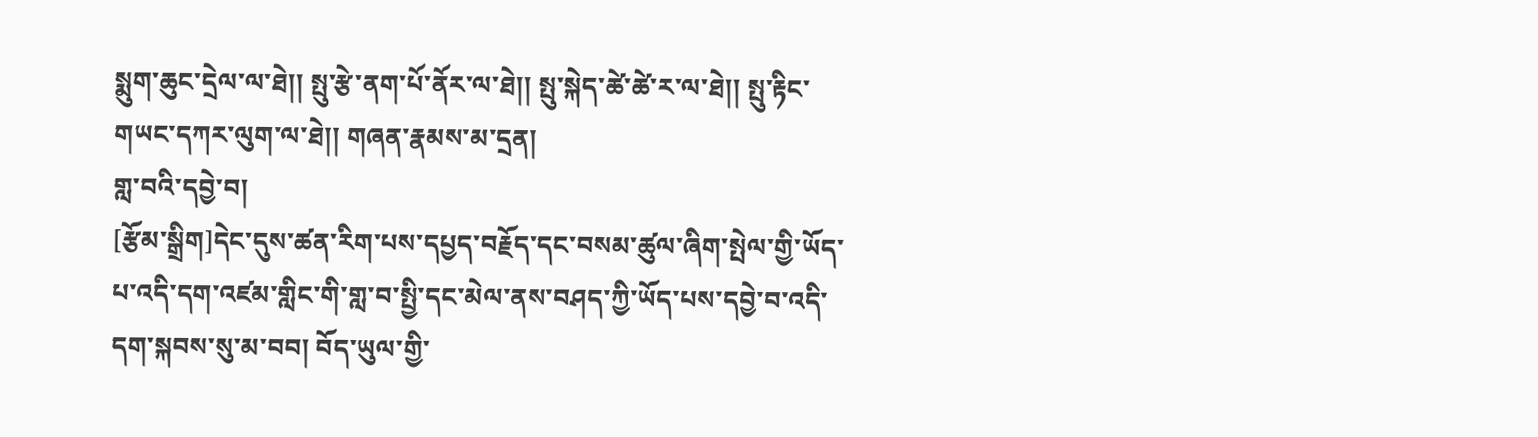སྨུག་ཆུང་དྲེལ་ལ་ཐེ།། སྤུ་རྩེ་ནག་པོ་ནོར་ལ་ཐེ།། སྤུ་སྐེད་ཚེ་ཚེ་ར་ལ་ཐེ།། སྤུ་རྟིང་གཡང་དཀར་ལུག་ལ་ཐེ།། གཞན་རྣམས་མ་དྲན།
གླ་བའི་དབྱེ་བ།
[རྩོམ་སྒྲིག]དེང་དུས་ཚན་རིག་པས་དཔྱད་བརྗོད་དང་བསམ་ཚུལ་ཞིག་སྤེལ་གྱི་ཡོད་པ་འདི་དག་འཛམ་གླིང་གི་གླ་བ་སྤྱི་དང་མེལ་ནས་བཤད་ཀྱི་ཡོད་པས་དབྱེ་བ་འདི་དག་སྐབས་སུ་མ་བབ། བོད་ཡུལ་གྱི་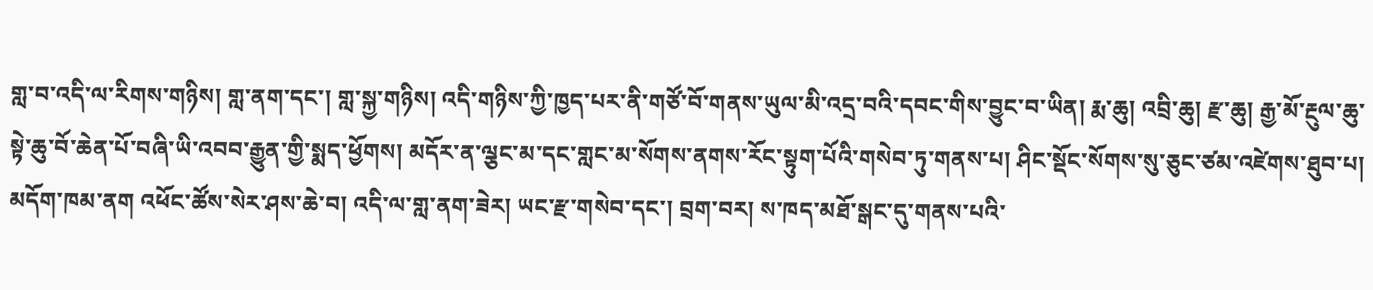གླ་བ་འདི་ལ་རིགས་གཉིས། གླ་ནག་དང་། གླ་སྐྱ་གཉིས། འདི་གཉིས་ཀྱི་ཁྱད་པར་ནི་གཙོ་བོ་གནས་ཡུལ་མི་འདྲ་བའི་དབང་གིས་བྱུང་བ་ཡིན། རྨ་ཆུ། འབྲི་ཆུ། རྫ་ཆུ། རྒྱ་མོ་རྔུལ་ཆུ་སྟེ་ཆུ་བོ་ཆེན་པོ་བཞི་ཡི་འབབ་རྒྱུན་གྱི་སྨད་ཕྱོགས། མདོར་ན་ལྕང་མ་དང་གླང་མ་སོགས་ནགས་རོང་སྟུག་པོའི་གསེབ་ཏུ་གནས་པ། ཤིང་སྡོང་སོགས་སུ་ཅུང་ཙམ་འཛེགས་ཐུབ་པ། མདོག་ཁམ་ནག འཕོང་ཚོས་སེར་ཤས་ཆེ་བ། འདི་ལ་གླ་ནག་ཟེར། ཡང་རྫ་གསེབ་དང་། བྲག་བར། ས་ཁད་མཐོ་སྒང་དུ་གནས་པའི་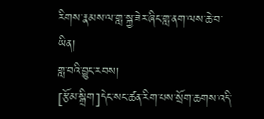རིགས་རྣམས་ལ་གླ་སྐྱ་ཟེར་ཞིང་གླ་ནག་ལས་ཆེ་བ་ཡིན།
གླ་བའི་བྱུང་རབས།
[རྩོམ་སྒྲིག]དེང་སང་ཚན་རིག་པས་སྲོག་ཆགས་འདི་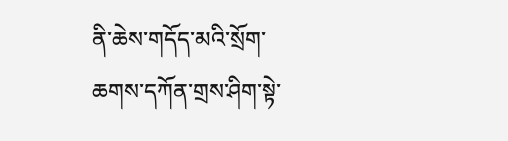ནི་ཆེས་གདོད་མའི་སྲོག་ཆགས་དཀོན་གྲས་ཤིག་སྟེ་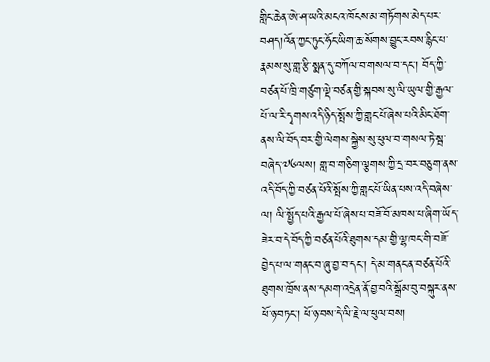གླིང་ཆེན་ཨེ་ཤ་ཡའི་མངའ་ཁོངས་མ་གཏོགས་མེད་པར་བཤད།འོན་ཀྱང་ཏུང་ཧོང་ཡིག་ཆ་སོགས་བྱུང་རབས་རྙིང་པ་རྣམས་སུ་གླ་རྩི་སྨན་དུ་བཀོལ་བ་གསལ་བ་དང་། བོད་ཀྱི་བཙན་པོ་ཁྲི་གཙུག་ལྡེ་བཙན་གྱི་སྐབས་སུ་ལི་ཡུལ་གྱི་རྒྱལ་པོ་ལ་རི་དྭགས་འདི་ཉིད་སྤོས་ཀྱི་གླང་པོ་ཞེས་པའི་མིང་ཐོག་ནས་ལི་བོད་བར་གྱི་ལེགས་སྐྱེས་སུ་ཕུལ་བ་གསལ་ཏེ་སྦ་བཞེད་༧༦ལས། གླ་བ་གཅིག་ལྕགས་ཀྱི་དྲ་བར་བཅུག་ནས་འདི་བོད་ཀྱི་བཙན་པོའི་སྤོས་ཀྱི་གླང་པོ་ཡིན་པས་འདི་བཞེས་ལ། ལི་སྤྱོད་པའི་རྒྱལ་པོ་ཞེས་པ་བཟོ་བོ་མཁས་པ་ཞིག་ཡོད་ཟེར་བ་དེ་བོད་ཀྱི་བཙན་པོའི་ཐུགས་དམ་གྱི་ལྷ་ཁང་གི་བཟོ་བྱེད་པ་ལ་གནང་བ་ཞུ་བྱ་བ་དང་། དེ་མ་གནང་ན་བཙན་པོའི་ཐུགས་ཁྲོས་ནས་དམག་འདྲེན་ནོ་བྱ་བའི་སྒྲོམ་བུ་བསྐུར་ནས་ཕོ་ཉ་བཏང་། ཕོ་ཉ་བས་དེ་ལི་རྗེ་ལ་ཕུལ་བས།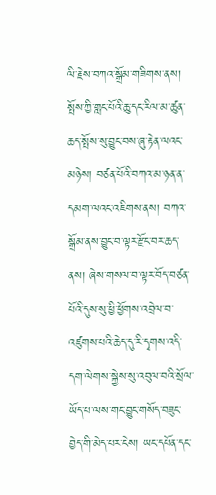ལི་རྗེས་བཀའ་སྒྲོམ་གཟིགས་ནས། སྤོས་ཀྱི་གླང་པོའི་ཆུ་དང་རིལ་མ་ཚུན་ཆད་སྤོས་སུ་བྱུང་བས་ཞུ་རྟེན་ལའང་མཉེས། བཙན་པོའི་བཀའ་མ་ཉན་ན་དམག་ལའང་འཇིགས་ནས། བཀའ་སྒྲོམ་ནས་བྱུང་བ་ལྟར་རྫོང་བར་ཆད་ནས། ཞེས་གསལ་བ་ལྟར་བོད་བཙན་པོའི་དུས་སུ་ཕྱི་ཕྱོགས་འབྲེལ་བ་འཛུགས་པའི་ཆེད་དུ་རི་དྭགས་འདི་དག་ལེགས་སྐྱེས་སུ་འབུལ་བའི་སྲོལ་ཡོད་པ་ལས་གང་བྱུང་གསོད་བཟུང་བྱེད་གི་མེད་པར་ངེས། ཡང་དཔོན་དང་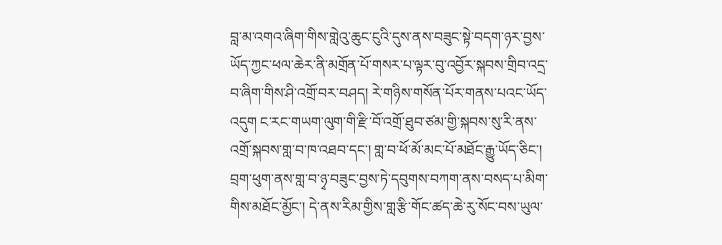བླ་མ་འགའ་ཞིག་གིས་གླེའུ་ཆུང་ངུའི་དུས་ནས་བཟུང་སྟེ་བདག་ཉར་བྱས་ཡོད་ཀྱང་ཕལ་ཆེར་ནི་མགྲོན་པོ་གསར་པ་ལྟར་བུ་འབྱོར་སྐབས་གྲིབ་འདྲ་བ་ཞིག་གིས་ཤི་འགྲོ་བར་བཤད། རེ་གཉིས་གསོན་པོར་གནས་པའང་ཡོད་འདུག ང་རང་གཡག་ལུག་གི་རྫི་བོ་འགྲོ་ཐུབ་ཙམ་གྱི་སྐབས་སུ་རི་ནས་འགྲོ་སྐབས་གླ་བ་ཁ་འཐབ་དང་། གླ་བ་ཕོ་མོ་མང་པོ་མཐོང་རྒྱུ་ཡོད་ཅིང་། བྲག་ཕུག་ནས་གླ་བ་ཉྭ་བཟུང་བྱས་ཏེ་དབུགས་བཀག་ནས་བསད་པ་མིག་གིས་མཐོང་མྱོང་། དེ་ནས་རིམ་གྱིས་གླ་རྩི་གོང་ཚད་ཆེ་རུ་སོང་བས་ཡུལ་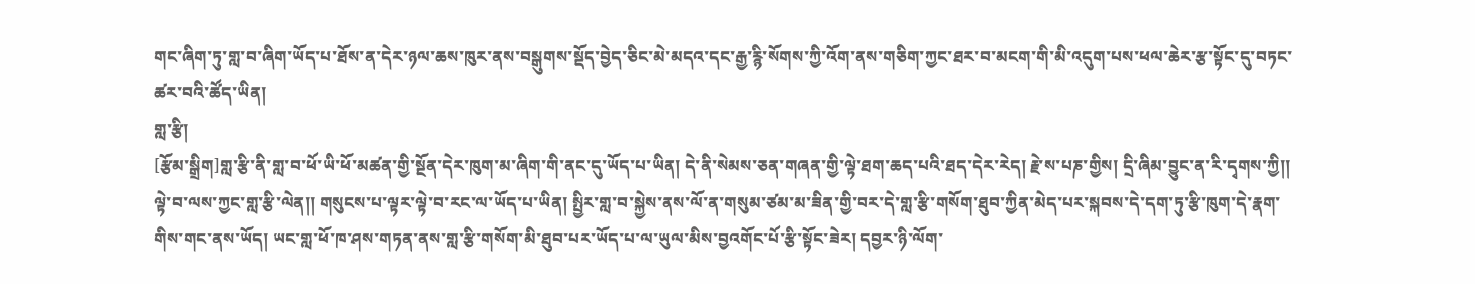གང་ཞིག་ཏུ་གླ་བ་ཞིག་ཡོད་པ་ཐོས་ན་དེར་ཉལ་ཆས་ཁུར་ནས་བསྒུགས་སྡོད་བྱེད་ཅིང་མེ་མདའ་དང་རྒྱ་རྙི་སོགས་ཀྱི་འོག་ནས་གཅིག་ཀྱང་ཐར་བ་མངག་གི་མི་འདུག་པས་ཕལ་ཆེར་རྩ་སྟོང་དུ་བཏང་ཚར་བའི་ཚོད་ཡིན།
གླ་རྩི།
[རྩོམ་སྒྲིག]གླ་རྩི་ནི་གླ་བ་ཕོ་ཡི་ཕོ་མཚན་གྱི་སྔོན་དེར་ཁུག་མ་ཞིག་གི་ནང་དུ་ཡོད་པ་ཡིན། དེ་ནི་སེམས་ཅན་གཞན་གྱི་ལྟེ་ཐག་ཆད་པའི་ཐད་དེར་རེད། རྗེ་ས་པཎ་གྱིས། དྲི་ཞིམ་བྱུང་ན་རི་དྭགས་ཀྱི།། ལྟེ་བ་ལས་ཀྱང་གླ་རྩི་ལེན།། གསུངས་པ་ལྟར་ལྟེ་བ་རང་ལ་ཡོད་པ་ཡིན། སྤྱིར་གླ་བ་སྐྱེས་ནས་ལོ་ན་གསུམ་ཙམ་མ་ཟིན་གྱི་བར་དེ་གླ་རྩི་གསོག་ཐུབ་ཀྱིན་མེད་པར་སྐབས་དེ་དག་ཏུ་རྩི་ཁུག་དེ་རྣག་གིས་གང་ནས་ཡོད། ཡང་གླ་ཕོ་ཁ་ཤས་གཏན་ནས་གླ་རྩི་གསོག་མི་ཐུབ་པར་ཡོད་པ་ལ་ཡུལ་མིས་བྱའགོང་པོ་རྩི་སྟོང་ཟེར། དབྱར་ཉི་ལོག་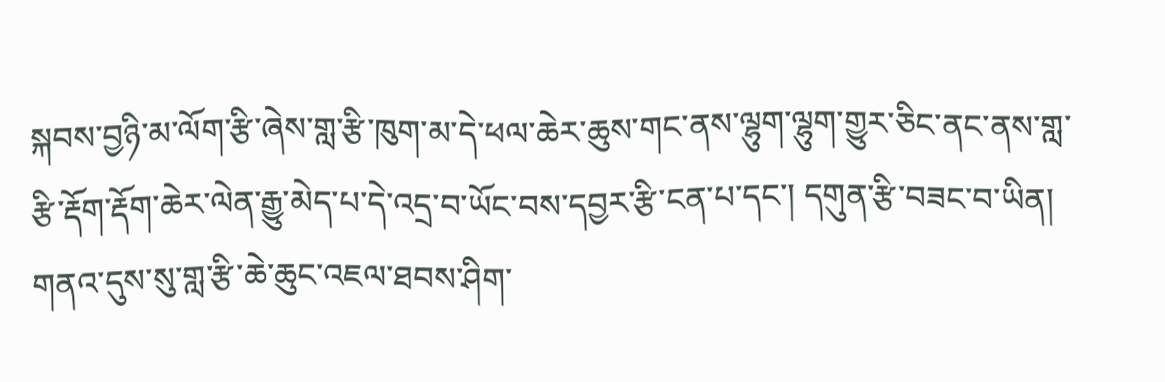སྐབས་བྱཉི་མ་ལོག་རྩི་ཞེས་གླ་རྩི་ཁུག་མ་དེ་ཕལ་ཆེར་ཆུས་གང་ནས་ལྷུག་ལྷུག་གྱུར་ཅིང་ནང་ནས་གླ་རྩི་རྡོག་རྡོག་ཆེར་ལེན་རྒྱུ་མེད་པ་དེ་འདྲ་བ་ཡོང་བས་དབྱར་རྩི་ངན་པ་དང་། དགུན་རྩི་བཟང་བ་ཡིན། གནའ་དུས་སུ་གླ་རྩི་ཆེ་ཆུང་འཇལ་ཐབས་ཤིག་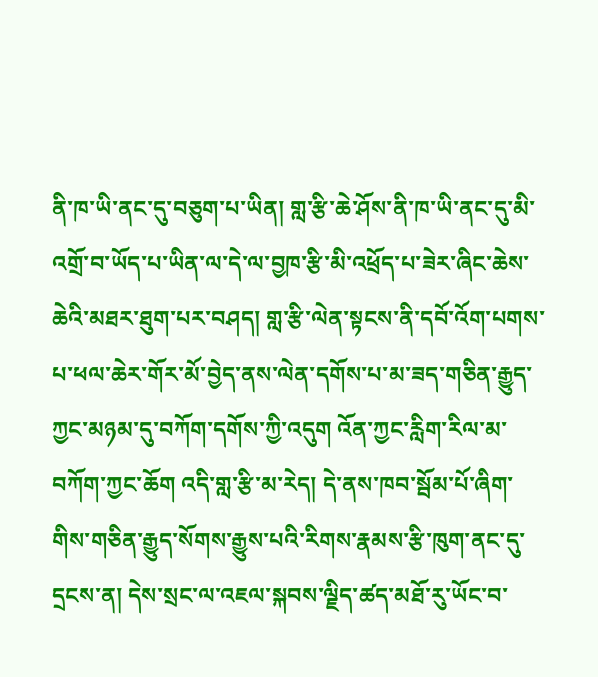ནི་ཁ་ཡི་ནང་དུ་བཅུག་པ་ཡིན། གླ་རྩི་ཆེ་ཤོས་ནི་ཁ་ཡི་ནང་དུ་མི་འགྲོ་བ་ཡོད་པ་ཡིན་ལ་དེ་ལ་བྱཁ་རྩི་མི་འཕྲོད་པ་ཟེར་ཞིང་ཆེས་ཆེའི་མཐར་ཐུག་པར་བཤད། གླ་རྩི་ལེན་སྟངས་ནི་དབོ་འོག་པགས་པ་ཕལ་ཆེར་གོར་མོ་བྱེད་ནས་ལེན་དགོས་པ་མ་ཟད་གཅིན་རྒྱུད་ཀྱང་མཉམ་དུ་བཀོག་དགོས་ཀྱི་འདུག འོན་ཀྱང་རླིག་རིལ་མ་བཀོག་ཀྱང་ཆོག འདི་གླ་རྩི་མ་རེད། དེ་ནས་ཁབ་སྦོམ་པོ་ཞིག་གིས་གཅིན་རྒྱུད་སོགས་རྒྱུས་པའི་རིགས་རྣམས་རྩི་ཁུག་ནང་དུ་དྲངས་ན། དེས་སྲང་ལ་འཇལ་སྐབས་ལྗིད་ཚད་མཐོ་རུ་ཡོང་བ་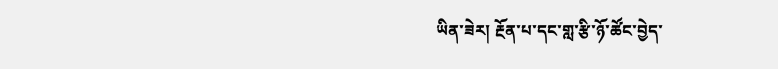ཡིན་ཟེར། རྔོན་པ་དང་གླ་རྩི་ཉོ་ཚོང་བྱེད་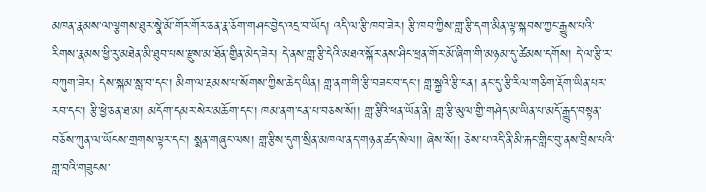མཁན་རྣམས་ལ་ལྕགས་ཐུར་སྣེ་མོ་གོར་གོར་ཅན་རྣ་ཅོག་གཤང་བྱེད་འདྲ་བ་ཡོད། འདི་ལ་རྩི་ཁབ་ཟེར། རྩི་ཁབ་ཀྱིས་གླ་རྩི་དག་མིན་ལྟ་སྐབས་ཀྱང་རྒྱུས་པའི་རིགས་རྣམས་ཕྱི་རུ་མཐེན་མི་ཐུབ་པས་རྫུས་མ་ཐོན་གྱིན་མེད་ཟེར། དེ་ནས་གླ་རྩི་དེའི་མཐའ་སྐོར་ནས་ཤིང་ཕྲན་གོར་མོ་ཞིག་གི་མཉམ་དུ་ཚེམས་དགོས། དེ་ལ་རྩི་ར་བཀུག་ཟེར། དེས་སྐམ་སླ་བ་དང་། མིག་ལ་རྔམས་པ་སོགས་ཀྱིས་ཆེད་ཡིན། གླ་ནག་གི་རྩི་བཟང་བ་དང་། གླ་སྐྱའི་རྩི་ངན། ནང་དུ་རྩི་རིལ་གཅིག་རྡོག་ཡིན་པར་རབ་དང་། རྩི་ཕྱེ་ཅན་ཐ་མ། མདོག་དམར་སེར་མཆོག་དང་། ཁམ་ནག་ངན་པ་བཅས་སོ།། གླ་རྩིའི་ཕན་ཡོན་ནི། གླ་རྩི་མུལ་གྱི་གཤེད་མ་ཡིན་པ་མདོ་རྒྱུད་བསྟན་བཅོས་ཀུན་ལ་ཡོངས་གྲགས་ལྟར་དང་། སྨན་གཞུང་ལས། གླ་རྩིས་དུག་སྲིན་མཁལ་ནད་གཉན་ཚད་སེལ།། ཞེས་སོ།། ཅེས་པ་འདི་ནི་མི་རྐང་གླིང་བུ་ནས་བྲིས་པའི་གླ་བའི་གཟུངས་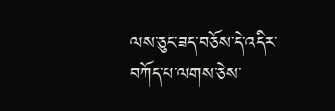ལས་ཅུང་ཟད་བཅོས་དེ་འདིར་བཀོད་པ་ལགས་ཅེས་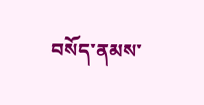བསོད་ནམས་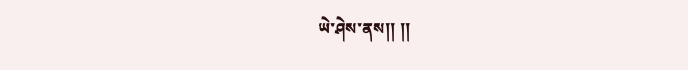ཡེ་ཤེས་ནས།། །།